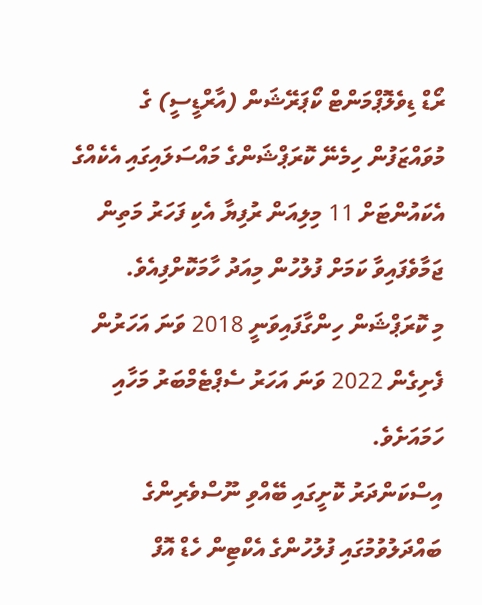ރޯޑް ޑިވެލޮޕްމަންޓް ކޯޕަރޭޝަން (އާރްޑީސީ) ގެ މުވައްޒަފުން ހިމެނޭ ކޮރަޕްޝަންގެ މައްސަލައިގައި އެކެއްގެ އެކައުންޓަށް 11 މިލިއަން ރުފިޔާ އެކި ފަހަރު މަތިން ޖަމާވެފައިވާ ކަމަށް ފުލުހުން މިއަދު ހާމަކޮށްފިއެވެ.
މި ކޮރަޕްޝަން ހިންގާފައިވަނީ 2018 ވަނަ އަހަރުން ފެށިގެން 2022 ވަނަ އަހަރު ސެޕްޓެމްބަރު މަހާއި ހަމައަށެވެ.
އިސްކަންދަރު ކޮށީގައި ބޭއްވި ނޫސްވެރިންގެ ބައްދަލުވުމުގައި ފުލުހުންގެ އެކްޓިން ހެޑް އޮފް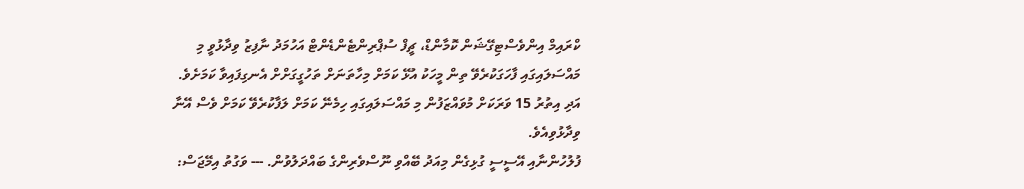ކްރައިމް އިންވެސްޓިގޭޝަން ކޮމާންޑް، ޗީފް ސުޕްރިންޓެންޑެންޓް އަހުމަދު ނާފިޒު ވިދާޅުވީ މި މައްސަލައިގައި ފާހަގަކުރެވޭ ތިން މީހަކު އުޅޭ ކަމަށް މިހާތަނަށް ތަހުގީގަށްށް އެނގިފައިވާ ކަމަށެވެ. އަދި އިތުރު 15 ވަރަކަށް މުވައްޒަފުން މި މައްސަލައިގައި ހިމެނޭ ކަމަށް ލަފާކުރެވޭ ކަމަށް ވެސް އޭނާ ވިދާޅުވިއެވެ.
ފުލުހުންނާއި އޭސީސީ ގުޅިގެން މިއަދު ބޭއްވި ނޫސްވެރިންގެ ބައްދަލުވުން. --- ވަގުތު އިމޭޖަސް: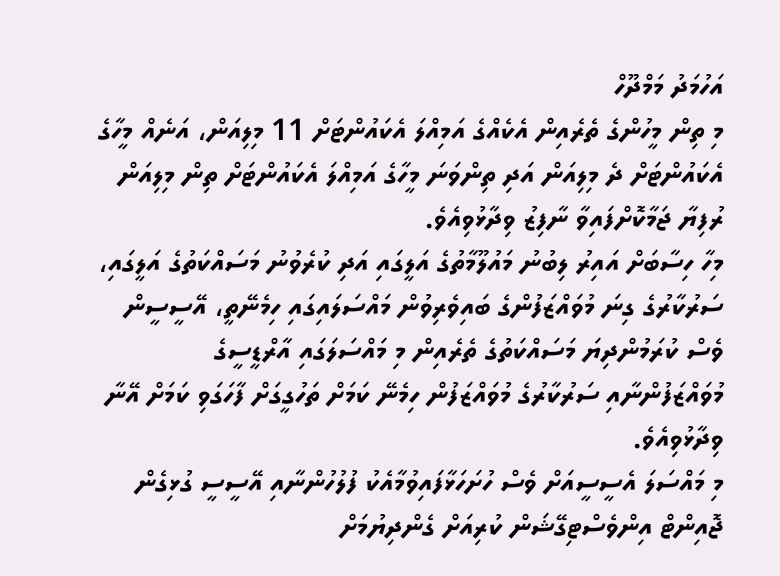އަހުމަދު މަމްދޫހް
މި ތިން މީހުންގެ ތެރެއިން އެކެއްގެ އަމިއްލަ އެކައުންޓަށް 11 މިލިއަން، އަނެއް މީހާގެ އެކައުންޓަށް ދެ މިލިއަން އަދި ތިންވަނަ މީހާގެ އަމިއްލަ އެކައުންޓަށް ތިން މިލިއަން ރުފިޔާ ޖަމާކޮށްފައިވާ ނާފިޒު ވިދާޅުވިއެވެ.
މިހާ ހިސާބަށް އައިރު ލިބުނު މައުލޫމާތުގެ އަލީގައި އަދި ކުރެވުނު މަސައްކަތުގެ އަލީގައި، ސަރުކާރުގެ ގިނަ މުވައްޒަފުންގެ ބައިވެރިވުން މައްސަލައިގައި ހިމެނޭތީ، އޭސީސީން ވެސް ކުރަމުންދިޔަ މަސައްކަތުގެ ތެރެއިން މި މައްސަލަގައި އާރްޑީސީގެ މުވައްޒަފުންނާއި ސަރުކާރުގެ މުވައްޒަފުން ހިމެނޭ ކަމަށް ތަހުގީގަށް ފާހަގަވި ކަމަށް އޭނާ ވިދާޅުވިއެވެ.
މި މައްސަލަ އެސީސީއަށް ވެސް ހުށަހަޅާފައިވުމާއެކު ފުލުހުންނާއި އޭސީސީ ގުޅިގެން ޖޮއިންޓް އިންވެސްޓިގޭޝަން ކުރިއަށް ގެންދިޔުމަށް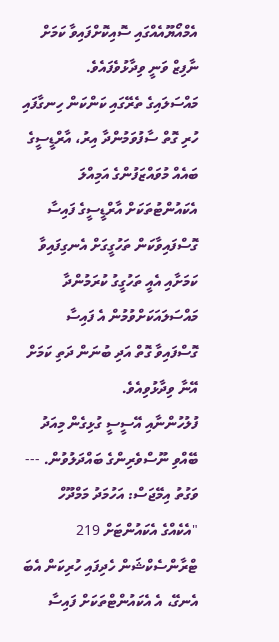އެމްއޯޔޫއެއްގައި ސޮއިކޮށްފައިވާ ކަމަށް ނާފިޒް ވަނީ ވިދާޅުވެފައެވެ.
މައްސަލައިގެ ތެރޭގައި ކަންކަން ހިނގާފައި ހުރި ގޮތް ސާފުވަމުންދާ އިރު، އާރްޑީސީގެ ބައެއް މުވައްޒަފުންގެ އަމިއްލަ އެކައުންޓުތަކަށް އާރްޑީސީގެ ފައިސާ ގޮސްފައިވާކަން ތަހުގީގަށް އެނގިފައިވާ ކަމަށާއި އެއީ ތަހުގީގު ކުރަމުންދާ މައްސަލައަކަށްވުމުން އެ ފައިސާ ގޮސްފައިވާ ގޮތް އަދި ބުނަން ދަތި ކަމަށް އޭނާ ވިދާޅުވިއެވެ.
ފުލުހުންނާއި އޭސީސީ ގުޅިގެން މިއަދު ބޭއްވި ނޫސްވެރިންގެ ބައްދަލުވުން. --- ވަގުތު އިމޭޖަސް: އަހުމަދު މަމްދޫހް
"އެކެއްގެ އެކައުންޓަށް 219 ޓްރާންސެކްޝަން ހެދިފައި ހުރިކަން އެބަ އެނގޭ، އެ އެކައުންޓްތަކަށް ފައިސާ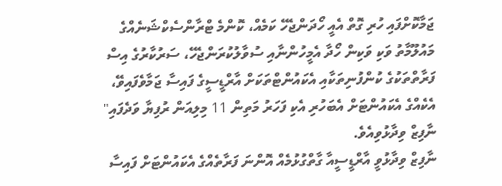ޖަމާކޮށްފައި ހުރި ގޮތް އެއީ ހޯދަންޖެހޭ ކަމެއް، ކޮންމެ ޓްރާންސެކްޝަނެއްގެ މައުލޫމާތު ވަކި ވަކިން ހޯދާ އެމީހުންނާއި ސުވާލުކުރަންޖެހޭ، ސަރުކާރުގެ އިސް ފަރާތްތަކުގެ ކުންފުނިތަކާއި އެކައުންޓްތަކަށް އާރްޑީސީގެ ފައިސާ ޖަމާވެފައިވޭ، އެކެއްގެ އެކައުންޓަށް އެބަހުރި އެކި ފަހަރު މަތިން 11 މިލިއަން ރުފިޔާ ވަދެފައި" ނާފިޒް ވިދާޅުވިއެވެ.
ނާފިޒް ވިދާޅުވީ އާރްޑީސީއާ ގާތްގުޅުމެއް އޮންނަ ފަރާތެއްގެ އެކައުންޓަށް ފައިސާ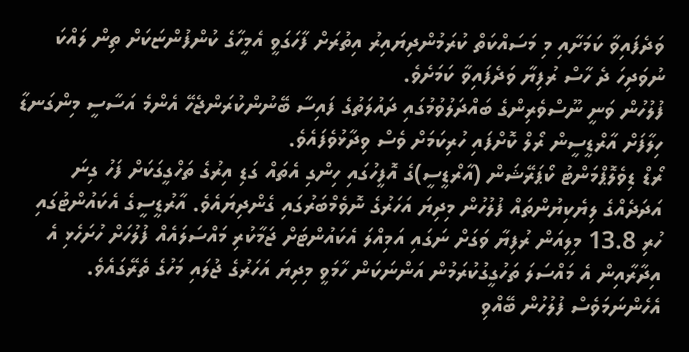ވަދެފައިވާ ކަމަށާއި މި މަސައްކަތް ކުރަމުންދިޔައިރު އިތުރަށް ފާހަގަވީ އެމީހާގެ ކުންފުންޏަކަށް ތިން ލައްކަ ނުވަދިހަ ދެ ހާސް ރުފިޔާ ވަދެފައިވާ ކަމަށެވެ.
ފުލުހުން ވަނީ ނޫސްވެރިންގެ ބައްދަލުވުމުގައި ދައުލަތުގެ ފައިސާ ބޭނުންކުރަންޖެހޭ އެންމެ އަސާސީ މިންގަނޑާ ހިލާފަށް އާރްޑީސީން ރޯލް ކޮށްފައި ހުރިކަމަށް ވެސް ވިދާޅުވެފައެވެ.
ރޯޑް ޑިވެލޮޕްމަންޓު ކޯޕަރޭޝަން (އާރްޑީސީ)ގެ އޮފީހުގައި ހިންގި އެތައް ގަޑި އިރުގެ ތަހްގީގަކަށް ފަހު ގިނަ އަދަދެއްގެ ލިޔެކިޔުންތައް ފުލުހުން މިދިޔަ އަހަރުގެ ނޮވެމްބަރުގައި ގެންދިޔައެވެ. އާރުޑީސީގެ އެކައުންޓުގައި ހުރި 13.8 މިލިއަން ރުފިޔާ ވަގަށް ނަގައި އަމިއްލަ އެކައުންޓަށް ޖަމާކުރި މައްސަލައެއް ފުލުހަށް ހުށަހެޅި އެ އިދާރާއިން އެ މައްސަލަ ތަހުގީގުކުރަމުން އަންނަކަން ހާމަވީ މިދިޔަ އަހަރުގެ ޖުލައި މަހުގެ ތެރޭގައެވެ. އެހެންނަމަވެސް ފުލުހުން ބޭއްވި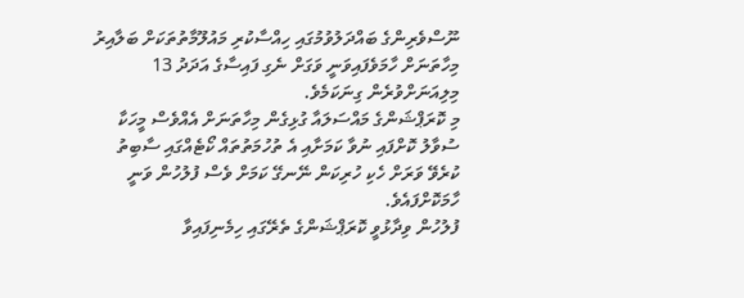ނޫސްވެރިންގެ ބައްދަލުވުމުގައި ހިއްސާކުރި މައުލޫމާތުތަކަށް ބަލާއިރު މިހާތަނަށް ހާމަވެފައިވަނީ ވަގަށް ނެގި ފައިސާގެ އަދަދު 13 މިލިއަނަށްވުރެން ގިނަކަމެވެ.
މި ކޮރަޕްޝަންގެ މައްސަލައާ ގުޅިގެން މިހާތަނަށް އެއްވެސް މީހަކާ ސުވާލު ކޮށްފައި ނުވާ ކަމަށާއި އެ ތުހުމަތުތައް ކޯޓެއްގައި ސާބިތު ކުރެވޭ ވަރަށް ހެކި ހުރިކަން ނޭނގޭ ކަމަށް ވެސް ފުލުހުން ވަނީ ހާމަކޮށްފައެވެ.
ފުލުހުން ވިދާޅުވީ ކޮރަޕްޝަންގެ ތެރޭގައި ހިމެނިފައިވާ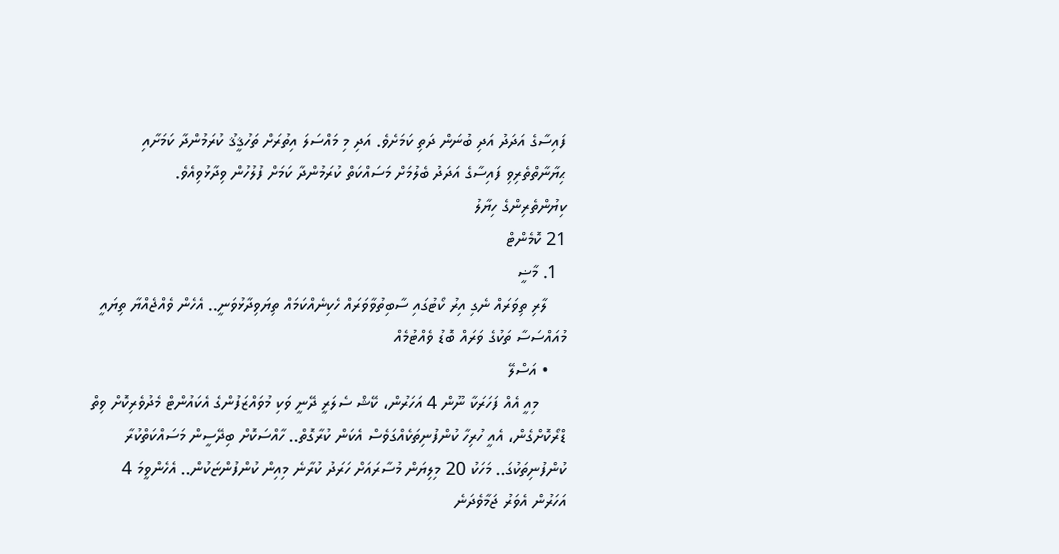ފައިސާގެ އަދަދު އަދި ބުނަން ދަތި ކަމަށެވެ. އަދި މި މައްސަލަ އިތުރަށް ތަހުޤީޤު ކުރަމުންދާ ކަމަށާއި ޙިޔާނާތްތެރިވި ފައިސާގެ އަދަދު ބެލުމަށް މަސައްކަތް ކުރަމުންދާ ކަމަށް ފުލުހުން ވިދާޅުވިއެވެ.
ކިޔުންތެރިންގެ ހިޔާލު
21 ކޮމެންޓް
  1. މާޟީ
    ލާރި ތިވަރައް ނެގި އިރު ކޯޓުގައި ސާބިތުވާވަރައް ހެކިނެއްކަމައް ތިޔަވިދާޅުވަނީ.. އެހެން ވެއްޖެއްޔާ ތިޔައީ މުއައްސަސާ ތަކުގެ ވަރައް ބޮޑު ވެއްޓުމެއް
    • އަސްލޭ
      މިއީ އެއް ފަހަރަކާ ނޫން 4 އަހަރުން، ކޭޝް ސެލަރީ ދޭނީ ވަކި މުވައްޒަފުންގެ އެކައުންޓް މެދުވެރިކޮށް ވިތް ޑްރޯކޮށްގެން، އެއީ ހުރިހާ ކުންފުނިތަކެއްގަވެސް އެކަން ކުރާގޮތް.. ހާއްސަކޮށް ބިދޭސީން މަސައްކަތްކުރާ ކުންފުނިތަކުގަ.. މަހަކު 20 މިލިޔަން މުސާރައަށް ހަރަދު ކުރާނެ މިއިން ކުންފުންޏަކުން.. އެހެންވީމަ 4 އަހަރުން އެވަރު ޖަމާވެދަނެ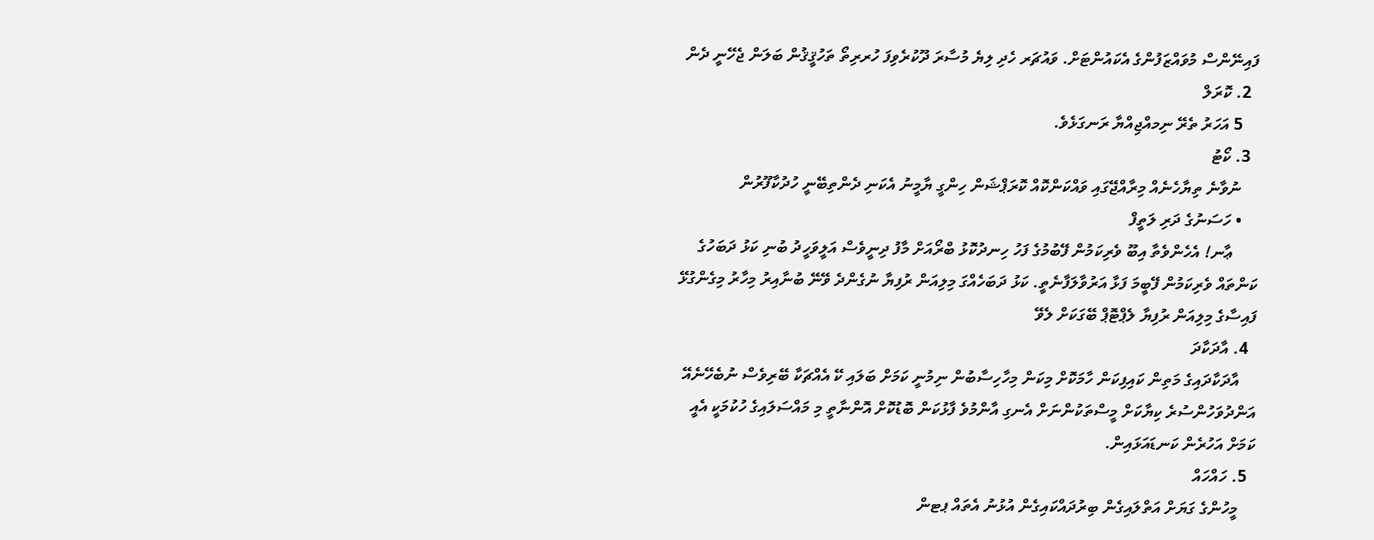ފައިނޭންސް މުވައްޒަފުންގެ އެކައުންޓަށް. ވައުޗަރ ހެދި ލިޔެ މުސާރަ ދޫކުރެވިފަ ހުރރިތޯ ތަހުޤީޤުން ބަލަން ޖެހޭނީ ދެން
  2. ކޮރަލް
    5 އަހަރު ތެރޭ ނިމއްޖިއްޔާ ރަނގަޅެވެ.
  3. ކޯޓު
    ނުވާނެ ތިޔާހެނެއް މިރާއްޖޭގައި ވައްކަންކޮއް ކޮރަޕްޝަން ހިންގީ ޔާމީނު އެކަނި ދެންތިބޭނީ ހުދުކާފޫރުން
    • ހަސަނުގެ ދަރި ލަތީފް
      ޢާނ! އެހެންވެތާ އިބޫ ވެރިކަމުން ފޭބުމުގެ ފަހު ހިނދުކޮޅު ބްރޯއަށް މާފު ދިނީވެސް އަލީވަހީދު ބުނި ކަޅު ދަބަހުގެ ކަންތައް ވެރިކަމުން ފޭބީމަ ފަޅާ އަރުވާލަފާނެތީ. ކަޅު ދަބަހެއްގަ މިލިއަން ރުފިޔާ ނުގެންދެ ވޭނޭ ބުނާއިރު މިހާރު މިގެންގުޅޭ ފައިސާގެ މިލިއަން ރުފިޔާ ލެޕްޓޮޕް ބޭގަކަށް ލެވޭ
  4. އާދަކާދަ
    އާދަކާދައިގެ މަތިން ކައިފިކަން ހާމަކޮށް މިކަން މިހާހިސާބުން ނިމުނީ ކަމަށް ބަލައި ކޭ އެއްޗަކާ ބޭރިވެސް ނުބެހޭނެއޭ އަންދުވަހުންސުރެ ކިޔާކަށް މީސްތަކުންނަށް އެނގި އާންމުވެ ފާޅުކަން ބޮޑުކޮށް އޮންނާތީ މި މައްސަލައިގެ ހުކުމަކީ އެއީ ކަމަށް އަހުރެން ކަނޑައަޅައިން.
  5. ހައްހައް
    މީހުންގެ ގަޔަށް އަތްލައިގެން ބިރުދައްކައިގެން އުޅުނު އެތައް ޕޓން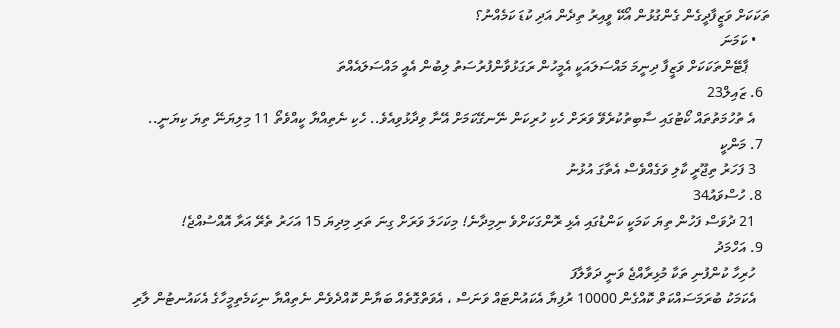ތަކަކަށް ވަޒީފާދީގެން ގެންގުޅުން އޯކޭ ވީއިރު ތިދެން އަދި ކުޑަ ކަމެއްނު؟
    • ކަމަނަ
      ޕާޓޭންތަކަކަށް ވަޒީފާ ދިނީމަ މައްސަލައަކީ އެމީހުން ރަގަޅުވާންފުރުސަތު ލިބުން އެއީ މައްސަލައެއްތަ
  6. ޒައިލް23
    އެ ތުހުމަތުތައް ކޯޓުގައި ސާބިތުކުރެވޭ ވަރަށް ހެކި ހުރިކަން ނޭނގޭކަމަށް އޭނާ ވިދާޅުވިއެވެ.. ހެކި ނެތިއްޔާ ކީއްވެތޯ 11 މިލިޔަނޭ ތިޔަ ކިޔަނީ..
  7. މަންކީ
    3 ފަހަރު ތިޖޫރީ ކާލި ވަގެއްވެސް އެތާގަ އުޅުނު
  8. ހުސްވައު34
    21 ދުވަސް ފަހުން ތިޔަ ކަމަކީ ކަންޑުގައި އެޅި ރޮންގަކަށްވެ ނިމިދާނެ! މިކަހަލަ ވަރަށް ގިނަ ތަރި މިދިޔަ 15 އަހަރު ތެރޭ އަރާ އޮއްސުއްޖެ!
  9. އަހްމަދު
    ހުރިހާ ކުންފުނި ތަކާ މުޅިރާއްޖެ ވަނީ ދަވާލާފަ
    އެކަމަކު ބުރަމަސައްކަތް ކޮއްގެން 10000 ރުފިޔާ އެކައުންޓައް ވަނަސް ، އެވަތްގޮތެއް ބަޔާން ކޮއްދެވެން ނެތިއްޔާ ނިކަމެތިމީހާގެ އެކައުނޓުން ލާރި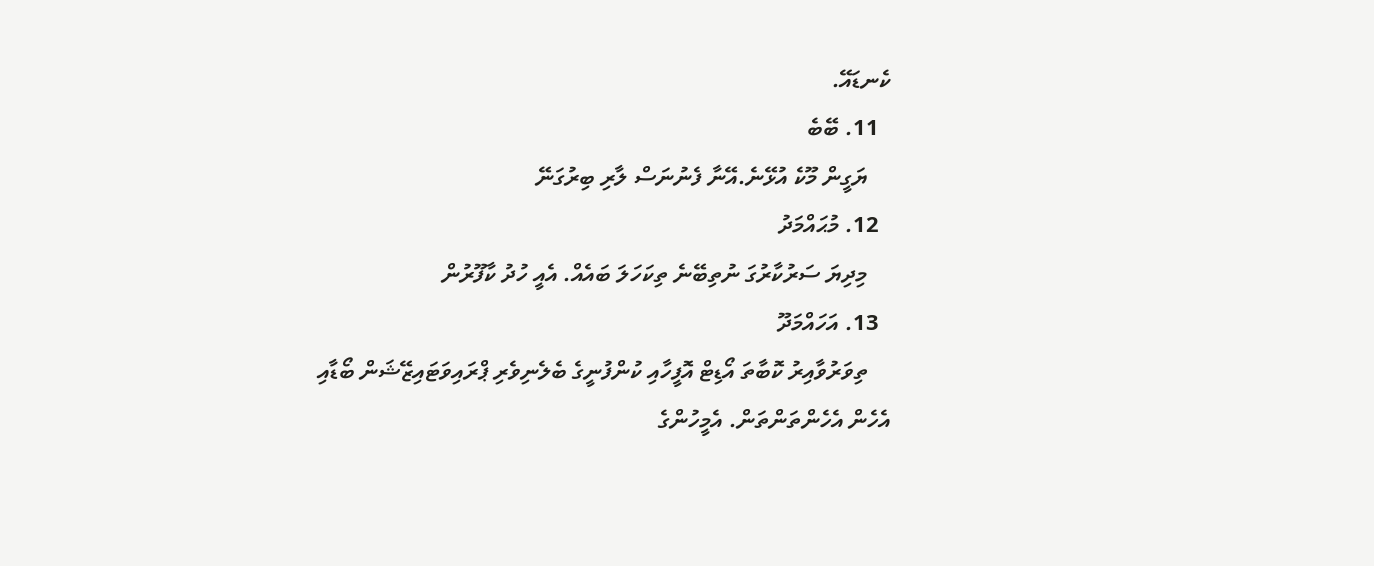ކެނޑައޭ.
  11. ބޭބެ
    ޔަގީން މޫކެ އުޅޭނެ.އޭނާ ފެނުނަސް ލާރި ބިރުގަނޭ
  12. މުޙައްމަދު
    މިދިޔަ ސަރުކާރުގަ ނުތިބޭނެ ތިކަހަލަ ބައެއް. އެއީ ހުދު ކާފޫރުން
  13. އަހައްމަދޫ
    ތިވަރުވާއިރު ކޮބާތަ އޯޑިޓް އޮފީހާއި ކުންފުނީގެ ބެލެނިވެރި ޕްރައިވަޓައިޒޭޝަން ބޯޑާއި އެހެން އެހެންތަންތަން. އެމީހުންގެ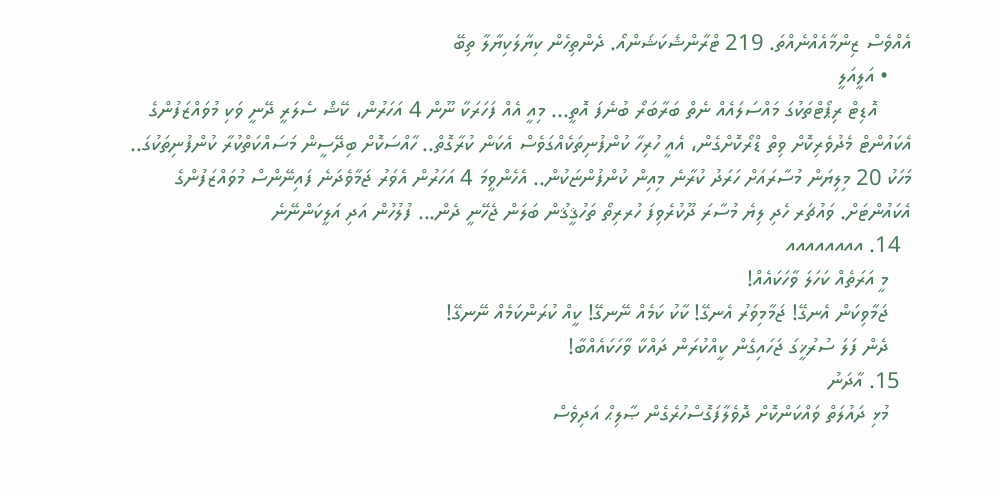އެއްވެސް ޒިންމާއެއްނެއްތަ. 219 ޓްރާންޝެކަޝަންއޯ. ދެންތިހެން ކިޔާލަކިޔާލާ ތިބޭ
    • އަލީއަލީ
      އޮޑިޓް ރިޕޯޓްތަކުގަ މައްސަލައެއް ނެތް ބަރާބަރޯ ބުނެފަ އޮތީ... މިއީ އެއް ފަހަރަކާ ނޫން 4 އަހަރުން، ކޭޝް ސެލަރީ ދޭނީ ވަކި މުވައްޒަފުންގެ އެކައުންޓް މެދުވެރިކޮށް ވިތް ޑްރޯކޮށްގެން، އެއީ ހުރިހާ ކުންފުނިތަކެއްގަވެސް އެކަން ކުރާގޮތް.. ހާއްސަކޮށް ބިދޭސީން މަސައްކަތްކުރާ ކުންފުނިތަކުގަ.. މަހަކު 20 މިލިޔަން މުސާރައަށް ހަރަދު ކުރާނެ މިއިން ކުންފުންޏަކުން.. އެހެންވީމަ 4 އަހަރުން އެވަރު ޖަމާވެދަނެ ފައިނޭންސް މުވައްޒަފުންގެ އެކައުންޓަށް. ވައުޗަރ ހެދި ލިޔެ މުސާރަ ދޫކުރެވިފަ ހުރރިތޯ ތަހުޤީޤުން ބަލަން ޖެހޭނީ ދެން... ފުލުހުން އަދި އަލީކަންނޭނެ
  14. އއއއއއއއ
    މީ އަރަތެއް ކަހަލަ ވާހަކައެއް!
    ޖަމާވިކަން އެނގޭ! ޖަމާމިވަރު އެނގޭ! ކާކު ކަމެއް ނޭނގޭ! ކީއް ކުރަންކަމެއް ނޭނގޭ!
    ދެން ފަލަ ސުރުޚީގަ ޖަހައިގެން ކީއްކުރަން ދައްކާ ވާހަކައެއްބާ!
  15. އާދަނު
    މުޅި ދައުލަތް ވައްކަންކޮށް ދޮވެލާފަގޮސްހުރެގެން ޞާލިޙް އަދިވެސް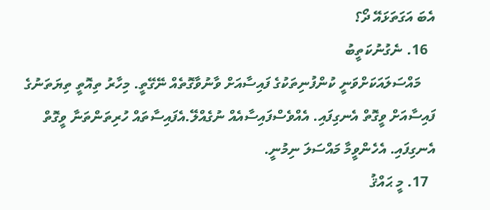އެބަ އަގަތަޅައޭ ދޯ؟
  16. ނެގުނުކަތީބު
    މައްސަލައަކަށްވަނީ ކުންފުނިތަކުގެ ފައިސާއަށް ވާނުވާގޮތެއް ނޭގޭތީ. މިހާރު ތިއޮތީ ތިޔަތަނުގެ ފައިސާއަށް ވީގޮތް އެނގިފައި. އެއްވެސްފައިސާއެއް ނުގެއްލޭ.އެފައިސާތައް ހުރިތަންތަނާ ވީގޮތް އެނގިފައި. އެހެންވީމާ މައްސަލަ ނިމުނީ.
  17. މީ ޙައްޤު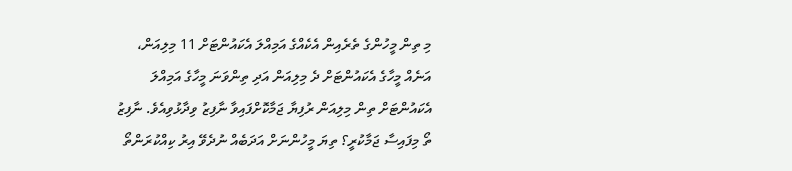މި ތިން މީހުންގެ ތެރެއިން އެކެއްގެ އަމިއްލަ އެކައުންޓަށް 11 މިލިއަން، އަނެއް މީހާގެ އެކައުންޓަށް ދެ މިލިއަން އަދި ތިންވަނަ މީހާގެ އަމިއްލަ އެކައުންޓަށް ތިން މިލިއަން ރުފިޔާ ޖަމާކޮށްފައިވާ ނާފިޒު ވިދާޅުވިއެވެ. ނާފިޒު ތޯ މިފައިސާ ޖަމާކުރީ؟ ތިޔަ މީހުންނަށް އަދަބެއް ނުދެވޭ އިރު ކިއްކުރަންތޯ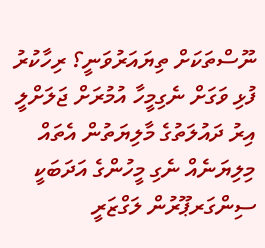ނޫސްތަކަށް ތިޔައަރުވަނީ؟ ރިހާކުރު ފުޅި ވަގަށް ނެގިމީހާ އުމުރަށް ޖަލަށްލީ އިރު ދައުލަތުގެ މާލިޔަތުން އެތައް މިލިޔަނެއް ނެގި މީހުންގެ އަދަބަކީ ސިންގަރޕޫރުން ލަގްޒަރީ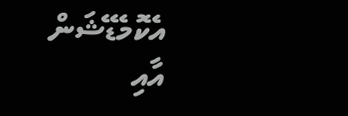އެކޮމެޑޭޝަން އާއި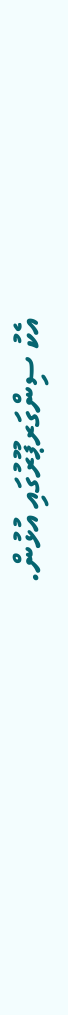އެކު ސިންގަރޕޫރުގައި އުޅުން.